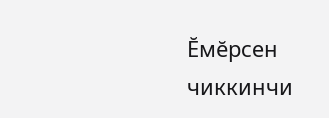Ĕмĕрсен чиккинчи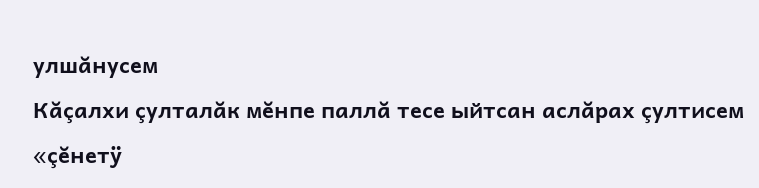улшăнусем
Кăçалхи çулталăк мĕнпе паллă тесе ыйтсан аслăрах çултисем «çĕнетÿ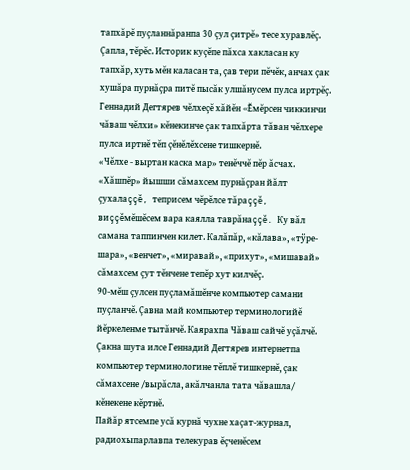тапхăрĕ пуçланнăранпа 30 çул çитрĕ» тесе хуравлĕç. Çапла, тĕрĕс. Историк куçĕпе пăхса хакласан ку тапхăр, хуть мĕн каласан та, çав тери пĕчĕк, анчах çак хушăра пурнăçра питĕ пысăк улшăнусем пулса иртрĕç. Геннадий Дегтярев чĕлхеçĕ хăйĕн «Ĕмĕрсен чиккинчи чăваш чĕлхи» кĕнекинче çак тапхăрта тăван чĕлхере пулса иртнĕ тĕп çĕнĕлĕхсене тишкернĕ.
«Чĕлхе - выртан каска мар» тенĕччĕ пĕр ăсчах. «Хăшпĕр» йышши сăмахсем пурнăçран йăлт çухалаççĕ, теприсем чĕрĕлсе тăраççĕ, виççĕмĕшĕсем вара каялла таврăнаççĕ. Ку вăл самана таппинчен килет. Калăпăр, «кăлава», «тÿре-шара», «венчет», «миравай», «прихут», «мишавай» сăмахсем çут тĕнчене тепĕр хут килчĕç.
90-мĕш çулсен пуçламăшĕнче компьютер самани пуçланчĕ. Çавна май компьютер терминологийĕ йĕркеленме тытăнчĕ. Каярахпа Чăваш сайчĕ уçăлчĕ. Çакна шута илсе Геннадий Дегтярев интернетпа компьютер терминологине тĕплĕ тишкернĕ, çак сăмахсене /вырăсла, акăлчанла тата чăвашла/ кĕнекене кĕртнĕ.
Пайăр ятсемпе усă курнă чухне хаçат-журнал, радиохыпарлавпа телекурав ĕçченĕсем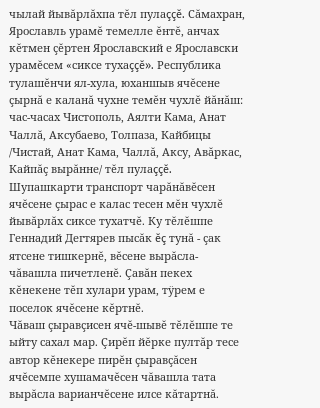чылай йывăрлăхпа тĕл пулаççĕ. Сăмахран, Ярославль урамĕ темелле ĕнтĕ, анчах кĕтмен çĕртен Ярославский е Ярославски урамĕсем «сиксе тухаççĕ». Республика тулашĕнчи ял-хула, юханшыв ячĕсене çырнă е каланă чухне темĕн чухлĕ йăнăш: час-часах Чистополь, Аялти Кама, Анат Чаллă, Аксубаево, Толпаза, Кайбицы /Чистай, Анат Кама, Чаллă, Аксу, Авăркас, Кайпăç вырăнне/ тĕл пулаççĕ.
Шупашкарти транспорт чарăнăвĕсен ячĕсене çырас е калас тесен мĕн чухлĕ йывăрлăх сиксе тухатчĕ. Ку тĕлĕшпе Геннадий Дегтярев пысăк ĕç тунă - çак ятсене тишкернĕ, вĕсене вырăсла-чăвашла пичетленĕ. Çавăн пекех кĕнекене тĕп хулари урам, тÿрем е поселок ячĕсене кĕртнĕ.
Чăваш çыравçисен ячĕ-шывĕ тĕлĕшпе те ыйту сахал мар. Çирĕп йĕрке пултăр тесе автор кĕнекере пирĕн çыравçăсен ячĕсемпе хушамачĕсен чăвашла тата вырăсла варианчĕсене илсе кăтартнă.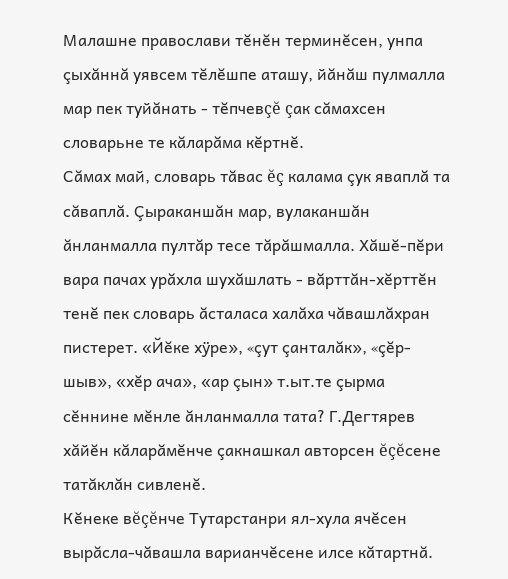Малашне православи тĕнĕн терминĕсен, унпа çыхăннă уявсем тĕлĕшпе аташу, йăнăш пулмалла мар пек туйăнать - тĕпчевçĕ çак сăмахсен словарьне те кăларăма кĕртнĕ.
Сăмах май, словарь тăвас ĕç калама çук яваплă та сăваплă. Çыраканшăн мар, вулаканшăн ăнланмалла пултăр тесе тăрăшмалла. Хăшĕ-пĕри вара пачах урăхла шухăшлать - вăрттăн-хĕрттĕн тенĕ пек словарь ăсталаса халăха чăвашлăхран пистерет. «Йĕке хÿре», «çут çанталăк», «çĕр-шыв», «хĕр ача», «ар çын» т.ыт.те çырма сĕннине мĕнле ăнланмалла тата? Г.Дегтярев хăйĕн кăларăмĕнче çакнашкал авторсен ĕçĕсене татăклăн сивленĕ.
Кĕнеке вĕçĕнче Тутарстанри ял-хула ячĕсен вырăсла-чăвашла варианчĕсене илсе кăтартнă.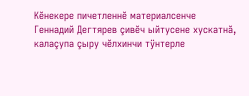Кĕнекере пичетленнĕ материалсенче Геннадий Дегтярев çивĕч ыйтусене хускатнă, калаçупа çыру чĕлхинчи тÿнтерле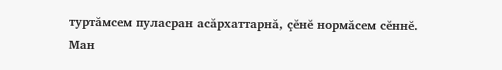туртăмсем пуласран асăрхаттарнă, çĕнĕ нормăсем сĕннĕ.
Ман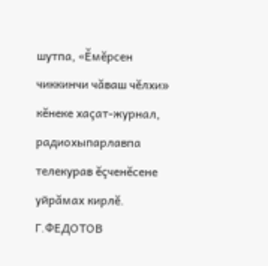шутпа, «Ĕмĕрсен чиккинчи чăваш чĕлхи» кĕнеке хаçат-журнал, радиохыпарлавпа телекурав ĕçченĕсене уйрăмах кирлĕ.
Г.ФЕДОТОВ